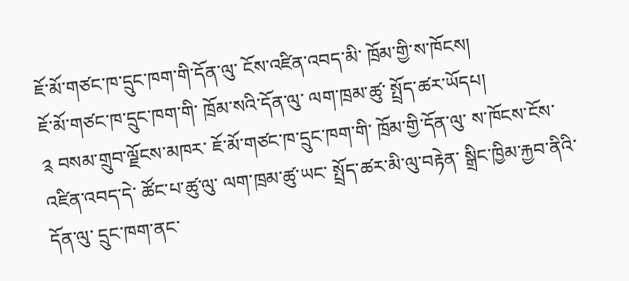ཇོ་མོ་གཙང་ཁ་དྲུང་ཁག་གི་དོན་ལུ་ ངོས་འཛིན་འབད་མི་ ཁྲོམ་གྱི་ས་ཁོངས།
ཇོ་མོ་གཙང་ཁ་དྲུང་ཁག་གི་ ཁྲོམ་སའི་དོན་ལུ་ ལག་ཁྲམ་ཚུ་ སྤྲོད་ཚར་ཡོདཔ།
༉ བསམ་གྲུབ་ལྗོངས་མཁར་ ཇོ་མོ་གཙང་ཁ་དྲུང་ཁག་གི་ ཁྲོམ་གྱི་དོན་ལུ་ ས་ཁོངས་ངོས་འཛིན་འབད་དེ་ ཚོང་པ་ཚུ་ལུ་ ལག་ཁྲམ་ཚུ་ཡང་ སྤྲོད་ཚར་མི་ལུ་བརྟེན་ སྒྲིང་ཁྱིམ་རྐྱབ་ནིའི་དོན་ལུ་ དྲུང་ཁག་ནང་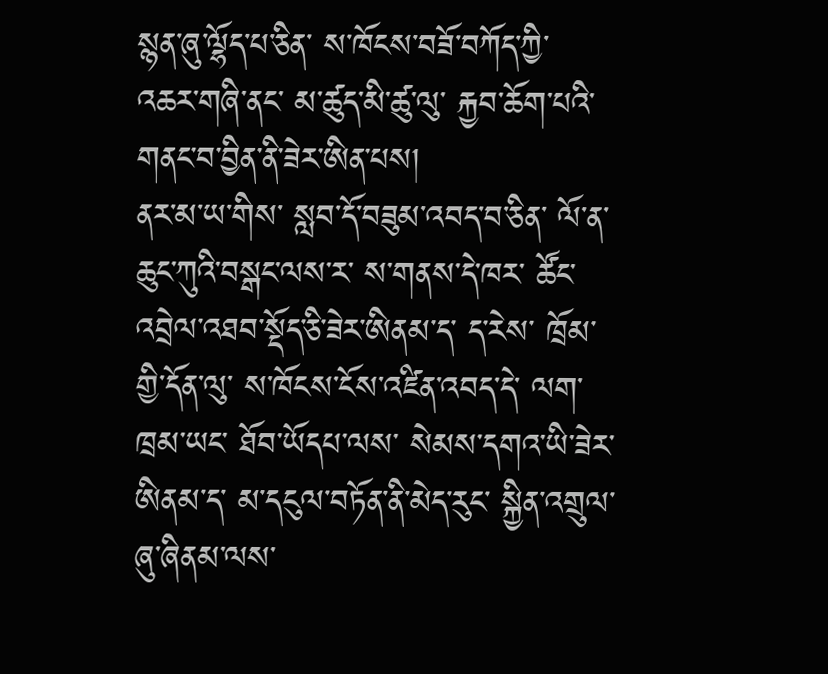སྙན་ཞུ་ལྷོད་པ་ཅིན་ ས་ཁོངས་བཟོ་བཀོད་ཀྱི་ འཆར་གཞི་ནང་ མ་ཚུད་མི་ཚུ་ལུ་ རྐྱབ་ཆོག་པའི་ གནང་བ་བྱིན་ནི་ཟེར་ཨིན་པས།
ནར་མ་ཡ་གིས་ སླབ་དོ་བཟུམ་འབད་བ་ཅིན་ ལོ་ན་ཆུང་ཀུའི་བསྒང་ལས་ར་ ས་གནས་དེ་ཁར་ ཚོང་འབྲེལ་འཐབ་སྡོད་ཅི་ཟེར་ཨིནམ་ད་ ད་རེས་ ཁྲོམ་གྱི་དོན་ལུ་ ས་ཁོངས་ངོས་འཛིན་འབད་དེ་ ལག་ཁྲམ་ཡང་ ཐོབ་ཡོདཔ་ལས་ སེམས་དགའ་ཡི་ཟེར་ཨིནམ་ད་ མ་དངུལ་བཏོན་ནི་མེད་རུང་ སྐྱིན་འགྲུལ་ཞུ་ཞིནམ་ལས་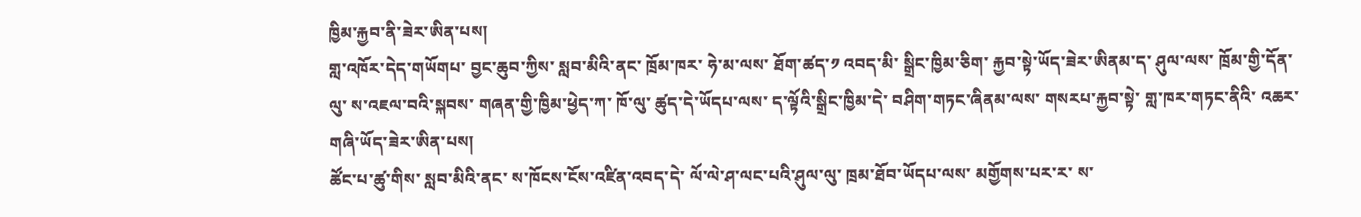ཁྱིམ་རྐྱབ་ནི་ཟེར་ཨིན་པས།
གླ་འཁོར་དེད་གཡོགཔ་ བྱང་ཆུབ་ཀྱིས་ སླབ་མིའི་ནང་ ཁྲོམ་ཁར་ ཧེ་མ་ལས་ ཐོག་ཚད་༡ འབད་མི་ སྒྲིང་ཁྱིམ་ཅིག་ རྐྱབ་སྟེ་ཡོད་ཟེར་ཨིནམ་ད་ ཤུལ་ལས་ ཁྲོམ་གྱི་དོན་ལུ་ ས་འཇལ་བའི་སྐབས་ གཞན་གྱི་ཁྱིམ་ཕྱེད་ཀ་ ཁོ་ལུ་ ཚུད་དེ་ཡོདཔ་ལས་ ད་ལྟོའི་སྒྲིང་ཁྱིམ་དེ་ བཤིག་གཏང་ཞིནམ་ལས་ གསརཔ་རྐྱབ་སྟེ་ གླ་ཁར་གཏང་ནིའི་ འཆར་གཞི་ཡོད་ཟེར་ཨིན་པས།
ཚོང་པ་ཚུ་གིས་ སླབ་མིའི་ནང་ ས་ཁོངས་ངོས་འཛིན་འབད་དེ་ ལོ་ལེ་ཤ་ལང་པའི་ཤུལ་ལུ་ ཁྲམ་ཐོབ་ཡོདཔ་ལས་ མགྱོགས་པར་ར་ ས་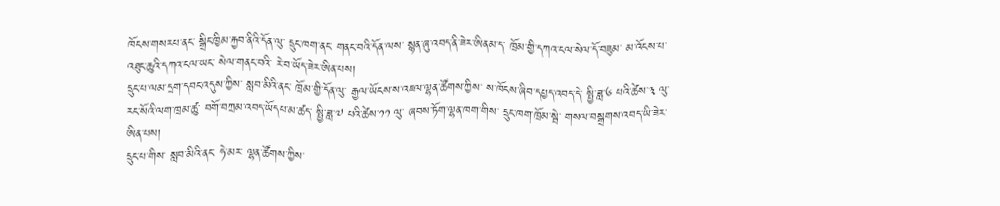ཁོངས་གསརཔ་ནང་ སྒྲིང་ཁྱིམ་རྐྱབ་ནིའི་དོན་ལུ་ དྲུང་ཁག་ནང་ གནང་བའི་དོན་ལས་ སྙན་ཞུ་འབད་ནི་ཟེར་ཨིནམ་ད་ ཁྲོམ་གྱི་དཀའ་ངལ་སེལ་དོ་བཟུམ་ མ་འོངས་པ་ འཐུང་ཆུའི་དཀའ་ངལ་ཡང་ སེལ་གནང་བའི་ རེ་བ་ཡོད་ཟེར་ཨིན་པས།
དྲུང་པ་ལམ་དྲག་དབང་འདུས་ཀྱིས་ སླབ་མིའི་ནང་ ཁྲོམ་གྱི་དོན་ལུ་ རྒྱལ་ཡོངས་ས་འཇལ་ལྷན་ཚོགས་ཀྱིས་ ས་ཁོངས་ཞིབ་དཔྱད་འབད་དེ་ སྤྱི་ཟླ་༦ པའི་ཚེས་༣ ལུ་ རང་སོའི་ལག་ཁྲམ་ཚུ་ བགོ་བཀྲམ་འབད་ཡོདཔ་མ་ཚད་ སྤྱི་ཟླ་༧ པའི་ཚེས་༡༡ ལུ་ ཞབས་ཏོག་ལྷན་ཁག་གིས་ དྲུང་ཁག་ཁྲོམ་སྦེ་ གསལ་བསྒྲགས་འབད་ཡི་ཟེར་ཨིན་པས།
དྲུང་པ་གིས་ སླབ་མིའི་ནང་ ཧེ་མར་ ལྷན་ཚོགས་ཀྱིས་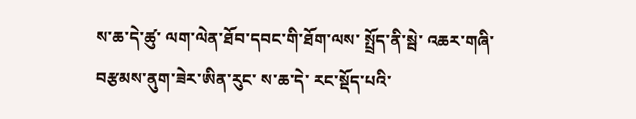ས་ཆ་དེ་ཚུ་ ལག་ལེན་ཐོབ་དབང་གི་ཐོག་ལས་ སྤྲོད་ནི་སྦེ་ འཆར་གཞི་བརྩམས་ནུག་ཟེར་ཨིན་རུང་ ས་ཆ་དེ་ རང་སྡོད་པའི་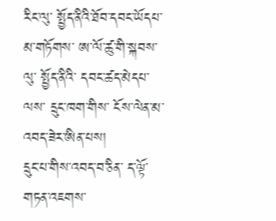རིང་ལུ་ སྤྱོད་ནིའི་ཐོབ་དབང་ཡོདཔ་མ་གཏོགས་ ཨ་ལོ་ཚུ་གི་སྐབས་ལུ་ སྤྱོད་ནིའི་ དབང་ཚད་མེདཔ་ལས་ དྲུང་ཁག་གིས་ ངོས་ལེན་མ་འབད་ཟེར་ཨིན་པས།
དྲུང་པ་གིས་འབད་བ་ཅིན་ ད་ལྟོ་ གཏན་འཇགས་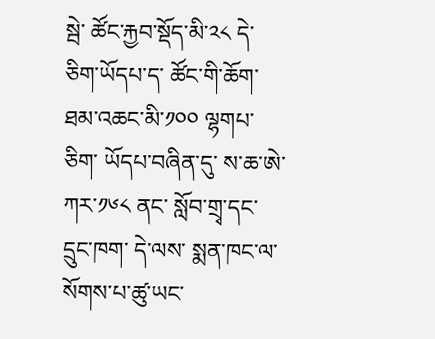སྦེ་ ཚོང་རྐྱབ་སྡོད་མི་༢༨ དེ་ཅིག་ཡོདཔ་ད་ ཚོང་གི་ཆོག་ཐམ་འཆང་མི་༡༠༠ ལྷགཔ་ཅིག་ ཡོདཔ་བཞིན་དུ་ ས་ཆ་ཨེ་ཀར་༡༦༨ ནང་ སློབ་གྲྭ་དང་ དྲུང་ཁག་ དེ་ལས་ སྨན་ཁང་ལ་སོགས་པ་ཚུ་ཡང་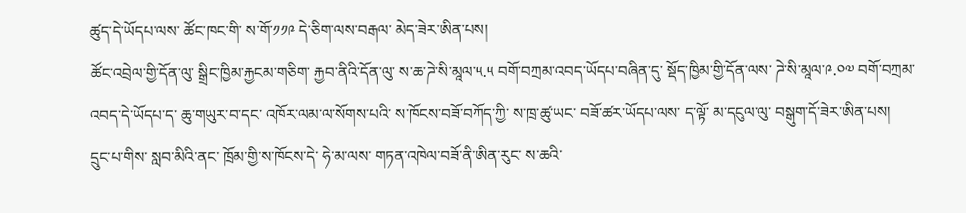ཚུད་དེ་ཡོདཔ་ལས་ ཚོང་ཁང་གི་ ས་གོ་༡༡༩ དེ་ཅིག་ལས་བརྒལ་ མེད་ཟེར་ཨིན་པས།
ཚོང་འབྲེལ་གྱི་དོན་ལུ་ སྒྲིང་ཁྱིམ་རྐྱངམ་གཅིག་ རྐྱབ་ནིའི་དོན་ལུ་ ས་ཆ་ཌེ་སི་མཱལ་༥.༥ བགོ་བཀྲམ་འབད་ཡོདཔ་བཞིན་དུ་ སྡོད་ཁྱིམ་གྱི་དོན་ལས་ ཌེ་སི་མཱལ་༩.༠༧ བགོ་བཀྲམ་འབད་དེ་ཡོདཔ་ད་ ཆུ་གཡུར་བ་དང་ འཁོར་ལམ་ལ་སོགས་པའི་ ས་ཁོངས་བཟོ་བཀོད་ཀྱི་ ས་ཁྲ་ཚུ་ཡང་ བཟོ་ཚར་ཡོདཔ་ལས་ ད་ལྟོ་ མ་དངུལ་ལུ་ བསྒུག་དོ་ཟེར་ཨིན་པས།
དྲུང་པ་གིས་ སླབ་མིའི་ནང་ ཁྲོམ་གྱི་ས་ཁོངས་དེ་ ཧེ་མ་ལས་ གཏན་འཁེལ་བཟོ་ནི་ཨིན་རུང་ ས་ཆའི་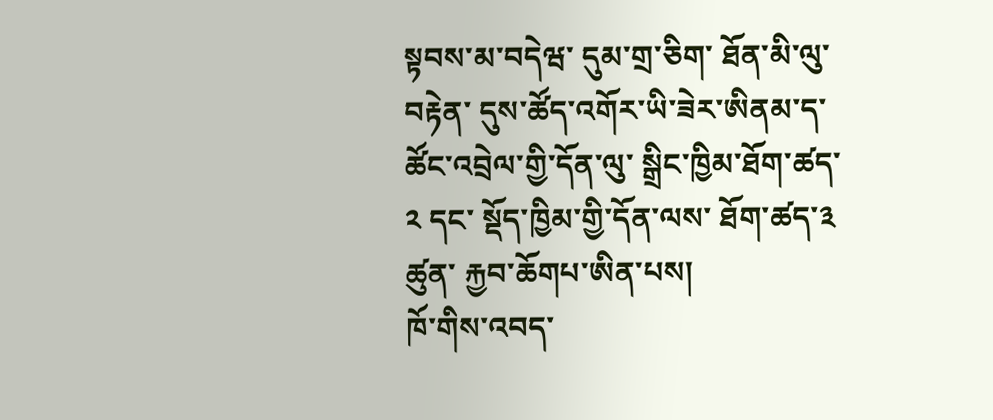སྟབས་མ་བདེཝ་ དུམ་གྲ་ཅིག་ ཐོན་མི་ལུ་བརྟེན་ དུས་ཚོད་འགོར་ཡི་ཟེར་ཨིནམ་ད་ ཚོང་འབྲེལ་གྱི་དོན་ལུ་ སྒྲིང་ཁྱིམ་ཐོག་ཚད་༢ དང་ སྡོད་ཁྱིམ་གྱི་དོན་ལས་ ཐོག་ཚད་༣ ཚུན་ རྐྱབ་ཆོགཔ་ཨིན་པས།
ཁོ་གིས་འབད་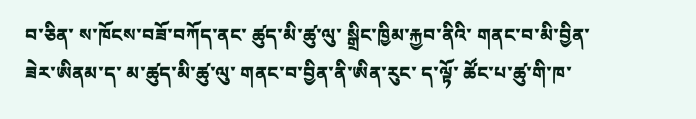བ་ཅིན་ ས་ཁོངས་བཟོ་བཀོད་ནང་ ཚུད་མི་ཚུ་ལུ་ སྒྲིང་ཁྱིམ་རྐྱབ་ནིའི་ གནང་བ་མི་བྱིན་ཟེར་ཨིནམ་ད་ མ་ཚུད་མི་ཚུ་ལུ་ གནང་བ་བྱིན་ནི་ཨིན་རུང་ ད་ལྟོ་ ཚོང་པ་ཚུ་གི་ཁ་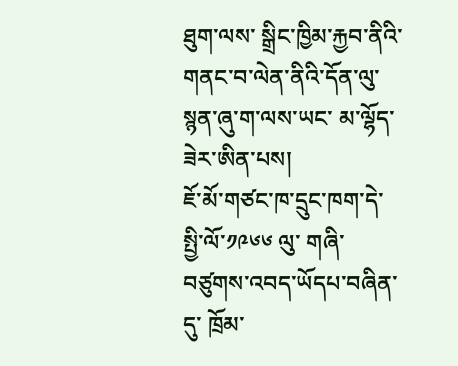ཐུག་ལས་ སྒྲིང་ཁྱིམ་རྐྱབ་ནིའི་ གནང་བ་ལེན་ནིའི་དོན་ལུ་ སྙན་ཞུ་ག་ལས་ཡང་ མ་ལྷོད་ཟེར་ཨིན་པས།
ཇོ་མོ་གཙང་ཁ་དྲུང་ཁག་དེ་ སྤྱི་ལོ་༡༩༦༦ ལུ་ གཞི་བཙུགས་འབད་ཡོདཔ་བཞིན་དུ་ ཁྲོམ་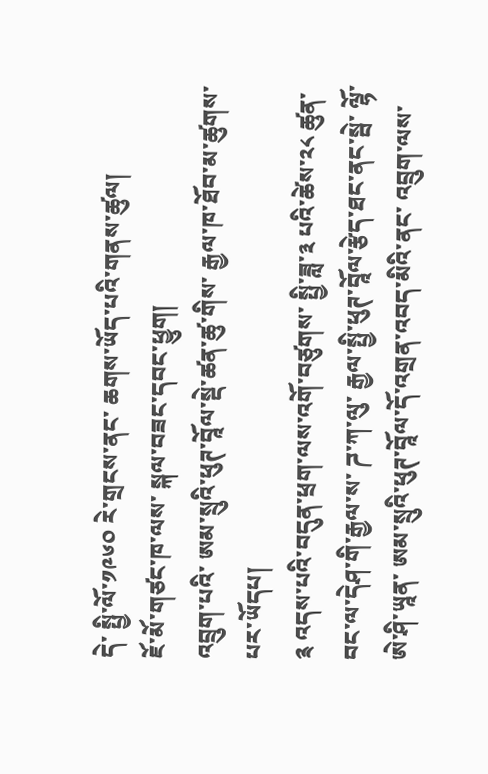དེ་ སྤྱི་ལོ་༡༩༦༠ རེ་གྲངས་ནང་ ཆགས་ཡོད་པའི་གནས་ཚུལ།
ཇོ་མོ་གཙང་ཁ་ལས་ སྐལ་བཟང་དབང་ཕྱུག།
འབྲུག་པའི་ ཨམ་སྲུའི་ཕུཊ་བཱོལ་སྡེ་ཚན་ཚུ་གིས་ རྒྱལ་ཁ་ཐོབ་མ་ཚུགས་པར་ཡོདཔ།
༉ འདས་པའི་བདུན་ཕྲག་ལས་འགོ་བཙུགས་ སྤྱི་ཟླ་༣ པའི་ཚེས་༢༨ ཚུན་ བང་ལ་དེཤ་གི་རྒྱལ་ས་ ཌ་ཀ་ལུ་ རྒྱལ་སྤྱི་ཕུཊ་བཱོལ་རྩེད་ཐང་ནང་སྦེ་ ལྷོ་ཨེ་ཤི་ཡཱན་ ཨམ་སྲུའི་ཕུཊ་བཱོལ་དོ་འགྲན་འབད་མིའི་ནང་ འབྲུག་ལས་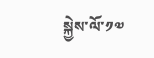སྐྱེས་ལོ་༡༧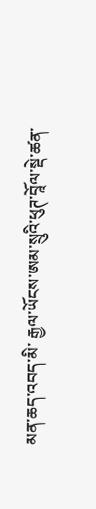མན་ཆད་འབད་མི་ རྒྱལ་ཡོངས་ཨམ་སྲུའི་ཕུཊ་བཱོལ་སྡེ་ཚན་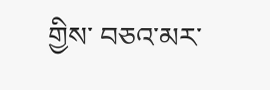གྱིས་ བཅའ་མར་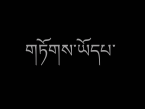གཏོགས་ཡོདཔ་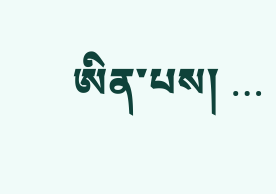ཨིན་པས། …